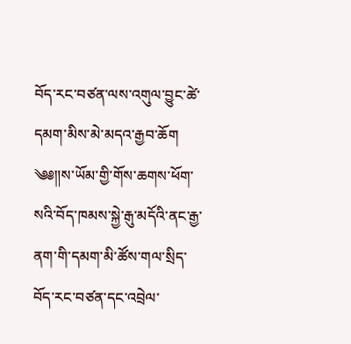བོད་རང་བཙན་ལས་འགུལ་བྱུང་ཚེ་དམག་མིས་མེ་མདའ་རྒྱབ་ཆོག
༄༅༎ས་ཡོམ་གྱི་གོས་ཆགས་ཕོག་སའི་བོད་ཁམས་སྐྱེ་རྒུ་མདོའི་ནང་རྒྱ་ནག་གི་དམག་མི་ཚོས་གལ་སྲིད་བོད་རང་བཙན་དང་འབྲེལ་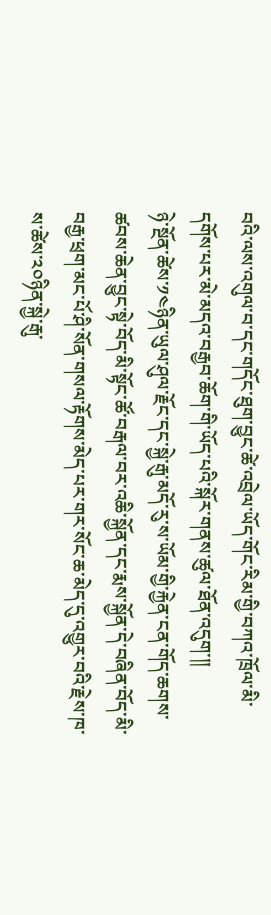བའི་ལས་འགུལ་བ་དང་གདོང་ཐུག་བྱུང་ཚེ་འབྲེལ་ཡོད་གོང་རིམ་གྱི་བཀའ་ཁྲོལ་མི་དགོས་པར་མེ་མདའ་བརྒྱབ་ཆོག་གི་ཡོད་པའི་སྐོར་གནས་ཚུལ་ཐོན་འདུག་༎
ཉེ་སྔོན་ཚེས་༡༤ཉིན་ཡུལ་ཤུལ་རྗོང་དང་སྐྱེ་རྒུ་མདོ་རུ་ས་ཡོམ་གྱི་རྐྱེན་ངན་གོད་ཆགས་ཚབས་ཆེན་བྱུང་སྟེ་བོད་མི་སྟོང་ཚོ་བརྒལ་བར་འཆི་སྐྱོན་དང་རྨས་སྐྱོན་དེ་བཞིན་བོད་མི་བརྒྱ་ཕྲག་མང་པོ་ཤི་སོན་གསལ་རྟོགས་མེད་པར་གར་སོང་ཆ་མེད་དུ་འགྱུར་བའི་རྗེས་ཁ་ས་ཚེས་༢༠ཉིན་སྐྱེ་རྒུ་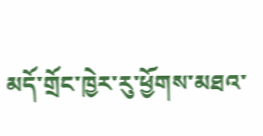མདོ་གྲོང་ཁྱེར་རུ་ཕྱོགས་མཐའ་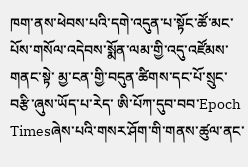ཁག་ནས་ཕེབས་པའི་དགེ་འདུན་པ་སྟོང་ཚོ་མང་པོས་གསོལ་འདེབས་སྨོན་ལམ་གྱི་འདུ་འཛོམས་གནང་སྟེ་ མྱ་ངན་གྱི་བདུན་ཚིགས་དང་པོ་སྲུང་བརྩི་ཞུས་ཡོད་པ་རེད་ ཨི་པོཀ་དུབ་བབ་Epoch Timesཞེས་པའི་གསར་ཤོག་གི་གནས་ཚུལ་ནང་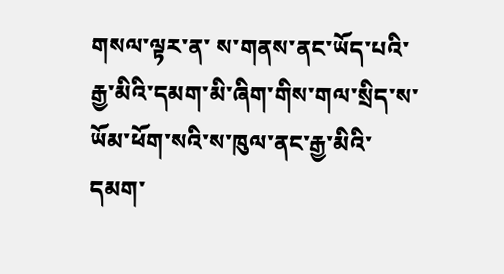གསལ་ལྟར་ན་ ས་གནས་ནང་ཡོད་པའི་རྒྱ་མིའི་དམག་མི་ཞིག་གིས་གལ་སྲིད་ས་ཡོམ་ཕོག་སའི་ས་ཁུལ་ནང་རྒྱ་མིའི་དམག་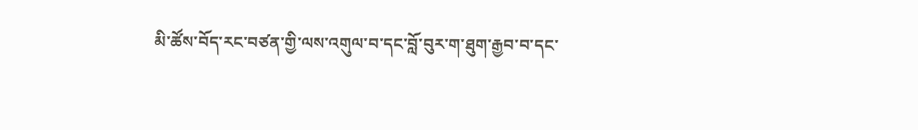མི་ཚོས་བོད་རང་བཙན་གྱི་ལས་འགུལ་བ་དང་བློ་བུར་ག་ཐུག་རྒྱབ་བ་དང་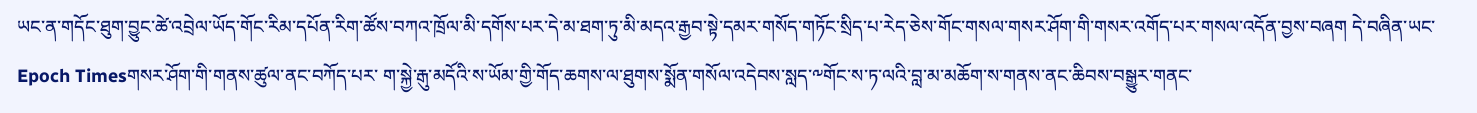ཡང་ན་གདོང་ཐུག་བྱུང་ཚེ་འབྲེལ་ཡོད་གོང་རིམ་དཔོན་རིག་ཚོས་བཀའ་ཁྲོལ་མི་དགོས་པར་དེ་མ་ཐག་ཏུ་མི་མདའ་རྒྱབ་སྟེ་དམར་གསོད་གཏོང་སྲིད་པ་རེད་ཅེས་གོང་གསལ་གསར་ཤོག་གི་གསར་འགོད་པར་གསལ་འདོན་བྱས་བཞག དེ་བཞིན་ཡང་Epoch Timesགསར་ཤོག་གི་གནས་ཚུལ་ནང་བཀོད་པར་ ག་སྐྱེ་རྒུ་མདོའི་ས་ཡོམ་གྱི་གོད་ཆགས་ལ་ཐུགས་སྨོན་གསོལ་འདེབས་སླད་༸གོང་ས་ཏ་ལའི་བླ་མ་མཆོག་ས་གནས་ནང་ཆིབས་བསྒྱུར་གནང་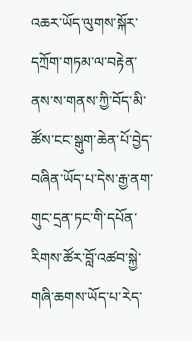འཆར་ཡོད་ལུགས་སྐོར་དཀྲོག་གཏམ་ལ་བརྟེན་ནས་ས་གནས་ཀྱི་བོད་མི་ཚོས་ངང་སྒུག་ཆེན་པོ་བྱེད་བཞིན་ཡོད་པ་དེས་རྒྱ་ནག་གུང་དྲན་ཏང་གི་དཔོན་རིགས་ཚོར་བློ་འཚབ་སྐྱེ་གཞི་ཆགས་ཡོད་པ་རེད་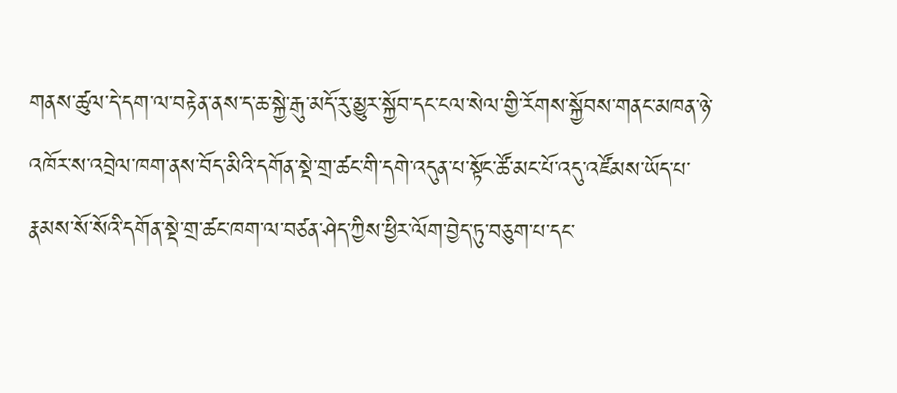གནས་ཚུལ་དེ་དག་ལ་བརྟེན་ནས་ད་ཆ་སྐྱེ་རྒུ་མདོ་རུ་མྱུར་སྐྱོབ་དང་ངལ་སེལ་གྱི་རོགས་སྐྱོབས་གནང་མཁན་ཉེ་འཁོར་ས་འབྲེལ་ཁག་ནས་བོད་མིའི་དགོན་སྡེ་གྲ་ཚང་གི་དགེ་འདུན་པ་སྟོང་ཚོ་མང་པོ་འདུ་འཛོམས་ཡོད་པ་རྣམས་སོ་སོའི་དགོན་སྡེ་གྲ་ཚང་ཁག་ལ་བཙན་ཤེད་ཀྱིས་ཕྱིར་ལོག་བྱེད་ཏུ་བཅུག་པ་དང་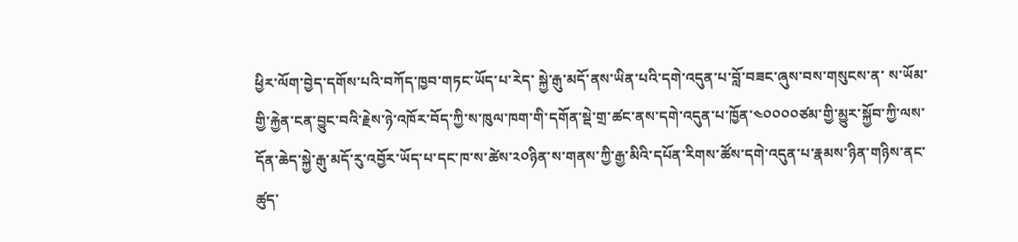ཕྱིར་ལོག་བྱེད་དགོས་པའི་བཀོད་ཁྱབ་གཏང་ཡོད་པ་རེད་ སྐྱེ་རྒུ་མདོ་ནས་ཡིན་པའི་དགེ་འདུན་པ་བློ་བཟང་ཞུས་བས་གསུངས་ན་ ས་ཡོམ་གྱི་རྐྱེན་ངན་བྱུང་བའི་རྗེས་ཉེ་འཁོར་བོད་ཀྱི་ས་ཁུལ་ཁག་གི་དགོན་སྡེ་གྲ་ཚང་ནས་དགེ་འདུན་པ་ཁྱོན་༤༠༠༠༠ཙམ་གྱི་མྱུར་སྐྱོབ་ཀྱི་ལས་དོན་ཆེད་སྐྱེ་རྒུ་མདོ་རུ་འབྱོར་ཡོད་པ་དང་ཁ་ས་ཚེས་༢༠ཉིན་ས་གནས་ཀྱི་རྒྱ་མིའི་དཔོན་རིགས་ཚོས་དགེ་འདུན་པ་རྣམས་ཉིན་གཉིས་ནང་ཚུད་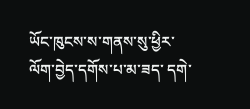ཡོང་ཁུངས་ས་གནས་སུ་ཕྱིར་ལོག་བྱེད་དགོས་པ་མ་ཟད་ དགེ་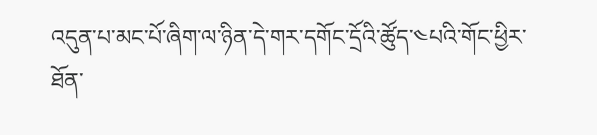འདུན་པ་མང་པོ་ཞིག་ལ་ཉིན་དེ་གར་དགོང་དྲོའི་ཚོུད་༤པའི་གོང་ཕྱིར་ཐོན་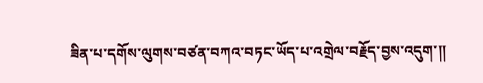ཟིན་པ་དགོས་ལུགས་བཙན་བཀའ་བཏང་ཡོད་པ་འགྲེལ་བརྗོད་བྱས་འདུག་༎